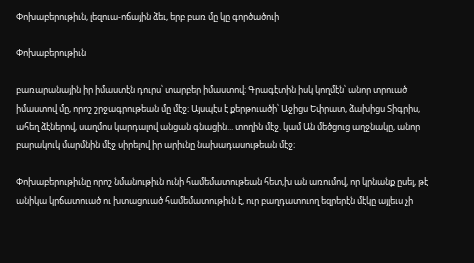Փոխաբերութիւն, լեզուա-ոճային ձեւ, երբ բառ մը կը գործածուի

Փոխաբերութիւն

բառարանային իր իմաստէն դուրս՝ տարբեր իմաստով։ Գրագէտին իսկ կողմէն՝ անոր տրուած իմաստով մը, որոշ շրջագրութեան մը մէջ։ Այսպէս է քերթուածի՝ Աջիցս Եփրատ, ձախիցս Տիգրիս, ահեղ ձէներով, սաղմոս կարդալով անցան գնացին... տողին մէջ. կամ Ան մեծցուց աղջնակը, անոր բարակուկ մարմնին մէջ սիրելով իր արիւնը նախադասութեան մէջ։

Փոխաբերութիւնը որոշ նմանութիւն ունի համեմատութեան հետ,խ ան առումով, որ կրնանք ըսել, թէ անիկա կրճատուած ու խտացուած համեմատութիւն է, ուր բաղդատուող եզրերէն մէկը այլեւս չի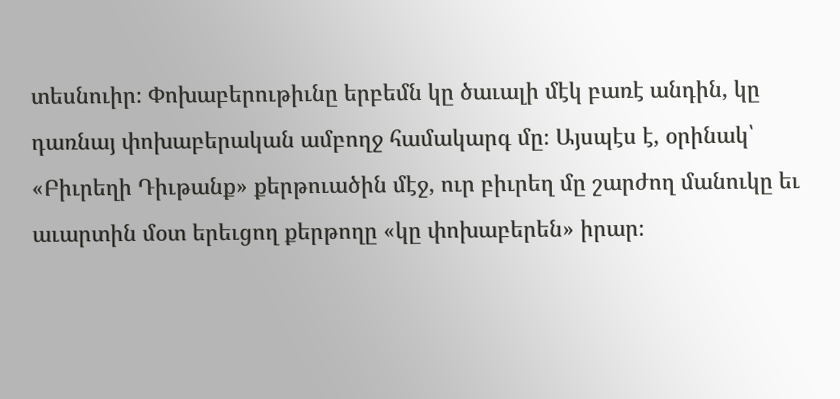տեսնուիր։ Փոխաբերութիւնը երբեմն կը ծաւալի մէկ բառէ անդին, կը դառնայ փոխաբերական ամբողջ համակարգ մը։ Այսպէս է, օրինակ՝ «Բիւրեղի Դիւթանք» քերթուածին մէջ, ուր բիւրեղ մը շարժող մանուկը եւ աւարտին մօտ երեւցող քերթողը «կը փոխաբերեն» իրար։